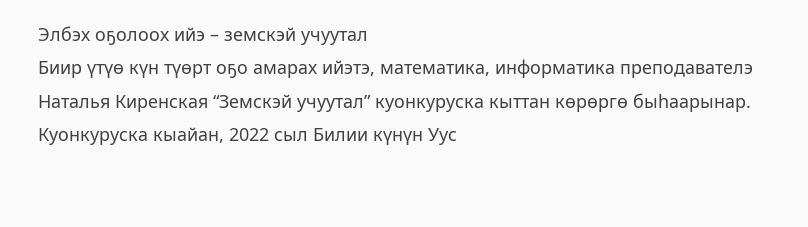Элбэх оҕолоох ийэ – земскэй учуутал
Биир үтүө күн түөрт оҕо амарах ийэтэ, математика, информатика преподавателэ Наталья Киренская “Земскэй учуутал” куонкуруска кыттан көрөргө быһаарынар. Куонкуруска кыайан, 2022 сыл Билии күнүн Уус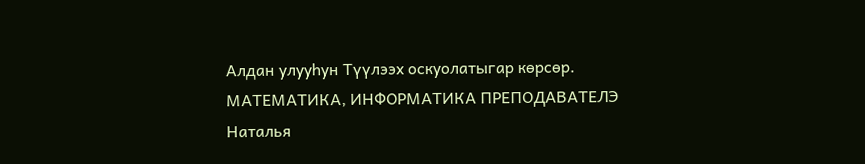Алдан улууһун Түүлээх оскуолатыгар көрсөр.
МАТЕМАТИКА, ИНФОРМАТИКА ПРЕПОДАВАТЕЛЭ
Наталья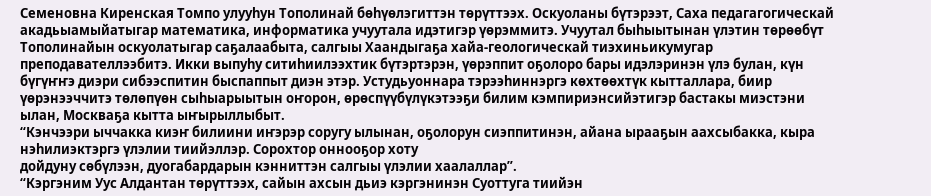Семеновна Киренская Томпо улууһун Тополинай бөһүөлэгиттэн төрүттээх. Оскуоланы бүтэрээт, Саха педагагогическай акадьыамыйатыгар математика, информатика учуутала идэтигэр үөрэммитэ. Учуутал быһыытынан үлэтин төрөөбүт Тополинайын оскуолатыгар саҕалаабыта, салгыы Хаандыгаҕа хайа-геологическай тиэхиньикумугар преподавателлээбитэ. Икки выпуһу ситиһиилээхтик бүтэртэрэн, үөрэппит оҕолоро бары идэлэринэн үлэ булан, күн бүгүҥҥэ диэри сибээспитин быспаппыт диэн этэр. Устудьуоннара тэрээһиннэргэ көхтөөхтүк кытталлара, биир үөрэнээччитэ төлөпүөн сыһыарыытын оҥорон, өрөспүүбүлүкэтээҕи билим кэмпириэнсийэтигэр бастакы миэстэни ылан, Москваҕа кытта ыҥырыллыбыт.
“Кэнчээри ыччакка киэҥ билиини иҥэрэр соругу ылынан, оҕолорун сиэппитинэн, айана ырааҕын аахсыбакка, кыра нэһилиэктэргэ үлэлии тиийэллэр. Сорохтор оннооҕор хоту
дойдуну сөбүлээн, дуогабардарын кэнниттэн салгыы үлэлии хаалаллар”.
“Кэргэним Уус Алдантан төрүттээх, сайын ахсын дьиэ кэргэнинэн Суоттуга тиийэн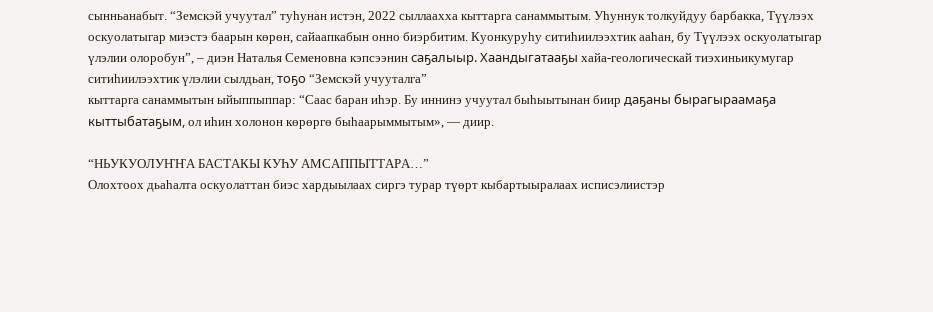сынньанабыт. “Земскэй учуутал” туһунан истэн, 2022 сыллаахха кыттарга санаммытым. Уһуннук толкуйдуу барбакка, Түүлээх оскуолатыгар миэстэ баарын көрөн, сайаапкабын онно биэрбитим. Куонкуруһу ситиһиилээхтик ааһан, бу Түүлээх оскуолатыгар үлэлии олоробун”, – диэн Наталья Семеновна кэпсээнин саҕалыыр. Хаандыгатааҕы хайа-геологическай тиэхиньикумугар ситиһиилээхтик үлэлии сылдьан, тоҕо “Земскэй учууталга”
кыттарга санаммытын ыйыппыппар: “Саас баран иһэр. Бу иннинэ учуутал быһыытынан биир даҕаны бырагыраамаҕа кыттыбатаҕым, ол иһин холонон көрөргө быһаарыммытым», — диир.

“НЬУКУОЛУҤҤА БАСТАКЫ КУҺУ АМСАППЫТТАРА…”
Олохтоох дьаһалта оскуолаттан биэс хардыылаах сиргэ турар түөрт кыбартыыралаах исписэлиистэр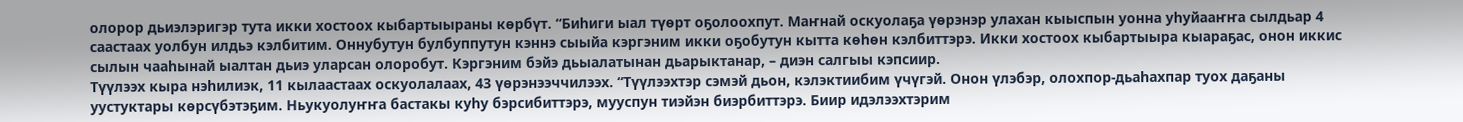олорор дьиэлэригэр тута икки хостоох кыбартыыраны көрбүт. “Биһиги ыал түөрт оҕолоохпут. Маҥнай оскуолаҕа үөрэнэр улахан кыыспын уонна уһуйааҥҥа сылдьар 4 саастаах уолбун илдьэ кэлбитим. Оннубутун булбуппутун кэннэ сыыйа кэргэним икки оҕобутун кытта көһөн кэлбиттэрэ. Икки хостоох кыбартыыра кыараҕас, онон иккис сылын чааһынай ыалтан дьиэ уларсан олоробут. Кэргэним бэйэ дьыалатынан дьарыктанар, – диэн салгыы кэпсиир.
Түүлээх кыра нэһилиэк, 11 кылаастаах оскуолалаах, 43 үөрэнээччилээх. “Түүлээхтэр сэмэй дьон, кэлэктиибим үчүгэй. Онон үлэбэр, олохпор-дьаһахпар туох даҕаны уустуктары көрсүбэтэҕим. Ньукуолуҥҥа бастакы куһу бэрсибиттэрэ, мууспун тиэйэн биэрбиттэрэ. Биир идэлээхтэрим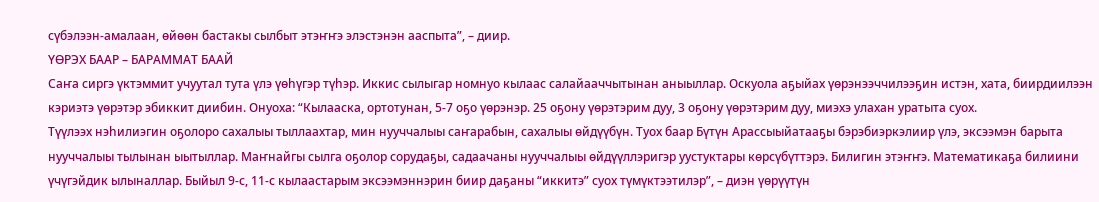сүбэлээн-амалаан, өйөөн бастакы сылбыт этэҥҥэ элэстэнэн ааспыта”, – диир.
ҮӨРЭХ БААР – БАРАММАТ БААЙ
Саҥа сиргэ үктэммит учуутал тута үлэ үөһүгэр түһэр. Иккис сылыгар номнуо кылаас салайааччытынан аныыллар. Оскуола аҕыйах үөрэнээччилээҕин истэн, хата, биирдиилээн кэриэтэ үөрэтэр эбиккит диибин. Онуоха: “Кылааска, ортотунан, 5-7 оҕо үөрэнэр. 25 оҕону үөрэтэрим дуу, 3 оҕону үөрэтэрим дуу, миэхэ улахан уратыта суох.
Түүлээх нэһилиэгин оҕолоро сахалыы тыллаахтар, мин нууччалыы саҥарабын, сахалыы өйдүүбүн. Туох баар Бүтүн Арассыыйатааҕы бэрэбиэркэлиир үлэ, эксээмэн барыта нууччалыы тылынан ыытыллар. Маҥнайгы сылга оҕолор сорудаҕы, садаачаны нууччалыы өйдүүллэригэр уустуктары көрсүбүттэрэ. Билигин этэҥҥэ. Математикаҕа билиини үчүгэйдик ылыналлар. Быйыл 9-с, 11-с кылаастарым эксээмэннэрин биир даҕаны “иккитэ” суох түмүктээтилэр”, – диэн үөрүүтүн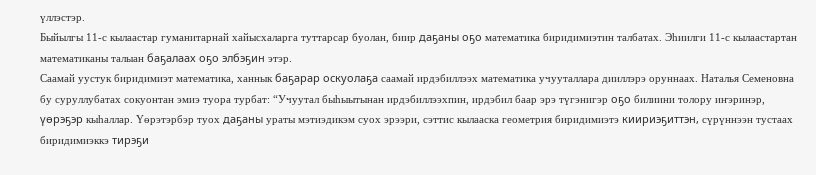үллэстэр.
Быйылгы 11-с кылаастар гуманитарнай хайысхаларга туттарсар буолан, биир даҕаны оҕо математика биридимиэтин талбатах. Эһиилги 11-с кылаастартан математиканы талыан баҕалаах оҕо элбэҕин этэр.
Саамай уустук биридимиэт математика, ханнык баҕарар оскуолаҕа саамай ирдэбиллээх математика учууталлара дииллэрэ оруннаах. Наталья Семеновна бу суруллубатах сокуонтан эмиэ туора турбат: “Учуутал быһыытынан ирдэбиллээхпин, ирдэбил баар эрэ түгэнигэр оҕо билиини толору иҥэринэр, үөрэҕэр кыһаллар. Үөрэтэрбэр туох даҕаны ураты мэтиэдикэм суох эрээри, сэттис кылааска геометрия биридимиэтэ киириэҕиттэн, сүрүннээн тустаах биридимиэккэ тирэҕи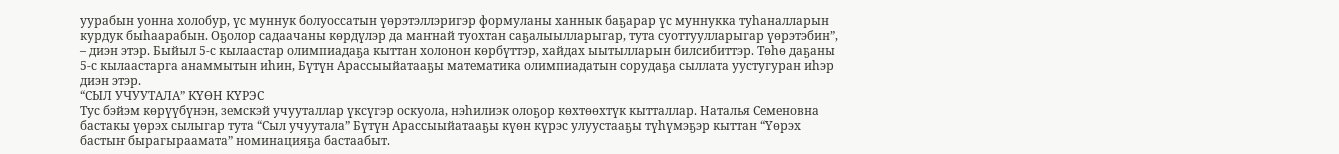уурабын уонна холобур, үс муннук болуоссатын үөрэтэллэригэр формуланы ханнык баҕарар үс муннукка туһаналларын курдук быһаарабын. Оҕолор садаачаны көрдүлэр да маҥнай туохтан саҕалыылларыгар, тута суоттуулларыгар үөрэтэбин”, – диэн этэр. Быйыл 5-с кылаастар олимпиадаҕа кыттан холонон көрбүттэр, хайдах ыытылларын билсибиттэр. Төһө даҕаны 5-с кылаастарга анаммытын иһин, Бүтүн Арассыыйатааҕы математика олимпиадатын сорудаҕа сыллата уустугуран иһэр диэн этэр.
“СЫЛ УЧУУТАЛА” КҮӨН КҮРЭС
Тус бэйэм көрүүбүнэн, земскэй учууталлар үксүгэр оскуола, нэһилиэк олоҕор көхтөөхтүк кытталлар. Наталья Семеновна бастакы үөрэх сылыгар тута “Сыл учуутала” Бүтүн Арассыыйатааҕы күөн күрэс улуустааҕы түһүмэҕэр кыттан “Үөрэх бастыҥ бырагыраамата” номинацияҕа бастаабыт.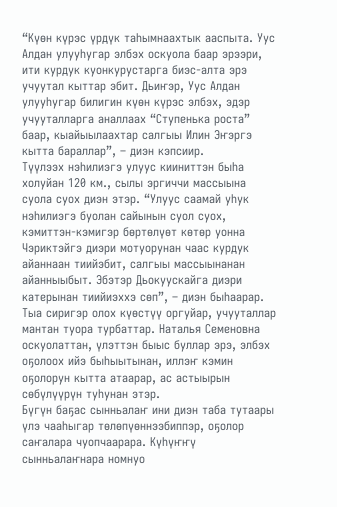“Күөн күрэс үрдүк таһымнаахтык ааспыта. Уус Алдан улууһугар элбэх оскуола баар эрээри, ити курдук куонкурустарга биэс-алта эрэ учуутал кыттар эбит. Дьиҥэр, Уус Алдан улууһугар билигин күөн күрэс элбэх, эдэр учууталларга аналлаах “Ступенька роста” баар, кыайыылаахтар салгыы Илин Эҥэргэ кытта бараллар”, – диэн кэпсиир.
Түүлээх нэһилиэгэ улуус кииниттэн быһа холуйан 120 км., сылы эргиччи массыына суола суох диэн этэр. “Улуус саамай уһук нэһилиэгэ буолан сайынын суол суох, кэмиттэн-кэмигэр бөртөлүөт көтөр уонна Чэриктэйгэ диэри мотуорунан чаас курдук айаннаан тиийэбит, салгыы массыынанан айанныыбыт. Эбэтэр Дьокуускайга диэри катерынан тиийиэххэ сөп”, – диэн быһаарар.
Тыа сиригэр олох күөстүү оргуйар, учууталлар мантан туора турбаттар. Наталья Семеновна оскуолаттан, үлэттэн быыс буллар эрэ, элбэх оҕолоох ийэ быһыытынан, иллэҥ кэмин оҕолорун кытта атаарар, ас астыырын сөбүлүүрүн туһунан этэр.
Бүгүн баҕас сынньалаҥ ини диэн таба тутаары үлэ чааһыгар төлөпүөннээбиппэр, оҕолор саҥалара чуопчаарара. Күһүҥҥү сынньалаҥнара номнуо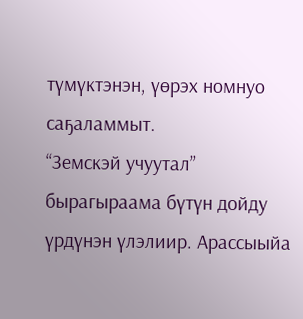түмүктэнэн, үөрэх номнуо саҕаламмыт.
“Земскэй учуутал” бырагыраама бүтүн дойду үрдүнэн үлэлиир. Арассыыйа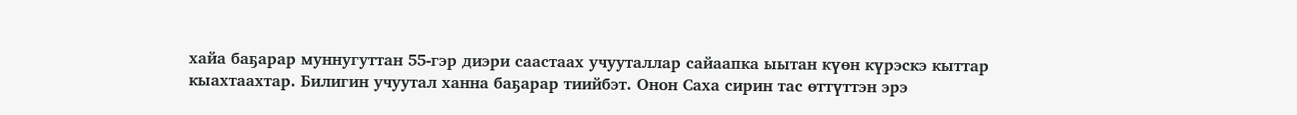хайа баҕарар муннугуттан 55-гэр диэри саастаах учууталлар сайаапка ыытан күөн күрэскэ кыттар кыахтаахтар. Билигин учуутал ханна баҕарар тиийбэт. Онон Саха сирин тас өттүттэн эрэ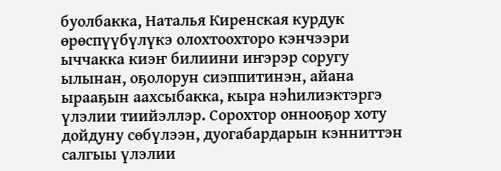буолбакка, Наталья Киренская курдук өрөспүүбүлүкэ олохтоохторо кэнчээри ыччакка киэҥ билиини иҥэрэр соругу ылынан, оҕолорун сиэппитинэн, айана ырааҕын аахсыбакка, кыра нэһилиэктэргэ үлэлии тиийэллэр. Сорохтор оннооҕор хоту дойдуну сөбүлээн, дуогабардарын кэнниттэн салгыы үлэлии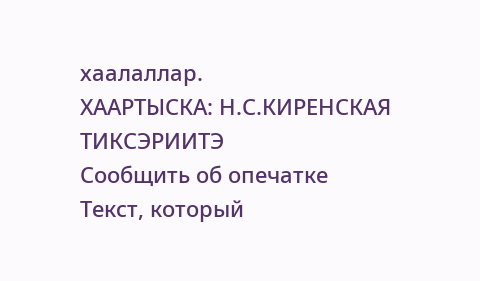хаалаллар.
ХААРТЫСКА: Н.С.КИРЕНСКАЯ ТИКСЭРИИТЭ
Сообщить об опечатке
Текст, который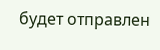будет отправлен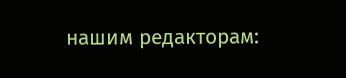нашим редакторам: